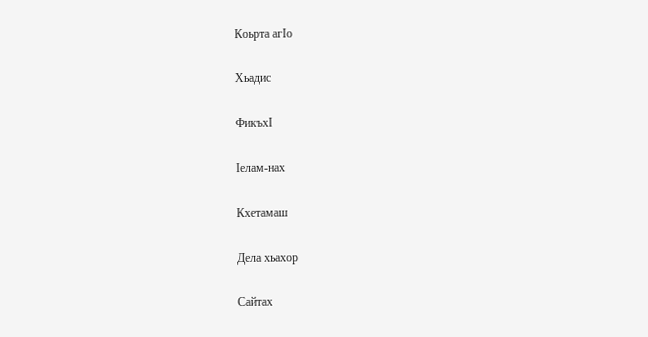Коьрта агIо

Хьадис

ФикъхI

Iелам-нах

Кхетамаш

Дела хьахор

Сайтах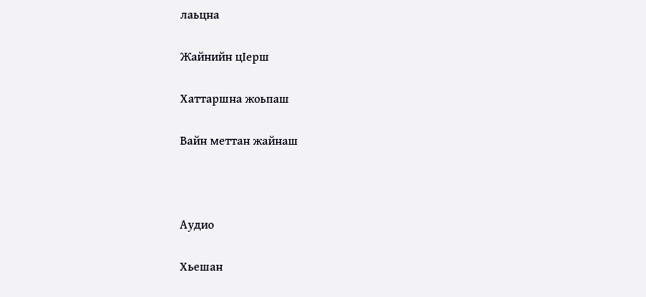лаьцна

Жайнийн цIерш

Хаттаршна жоьпаш

Вайн меттан жайнаш



Аудио

Хьешан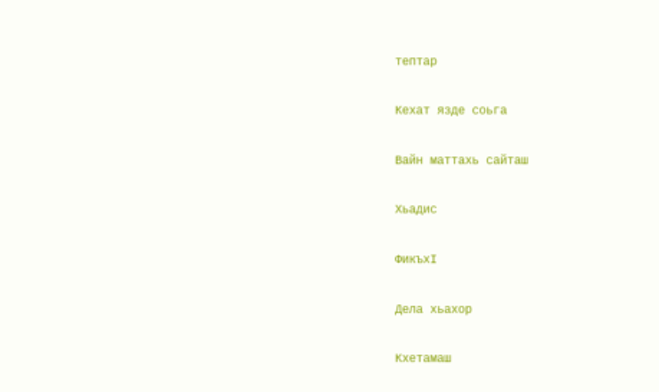тептар

Кехат язде соьга

Вайн маттахь сайташ

Хьадис

ФикъхI

Дела хьахор

Кхетамаш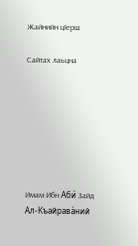Жайнийн цIерш

Сайтах лаьцна







Имам Ибн Аби́ Зайд Ал-Къайрава́ний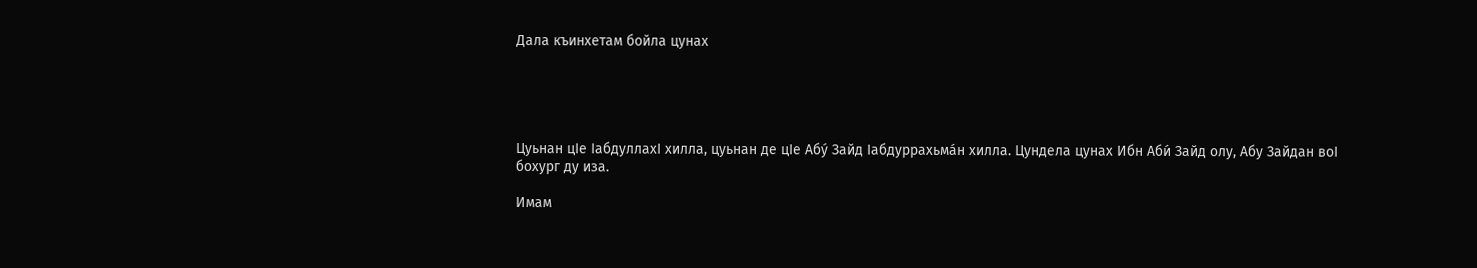Дала къинхетам бойла цунах





Цуьнан цIе IабдуллахI хилла, цуьнан де цIе Абу́ Зайд Iабдуррахьма́н хилла. Цундела цунах Ибн Аби́ Зайд олу, Абу Зайдан воI бохург ду иза.

Имам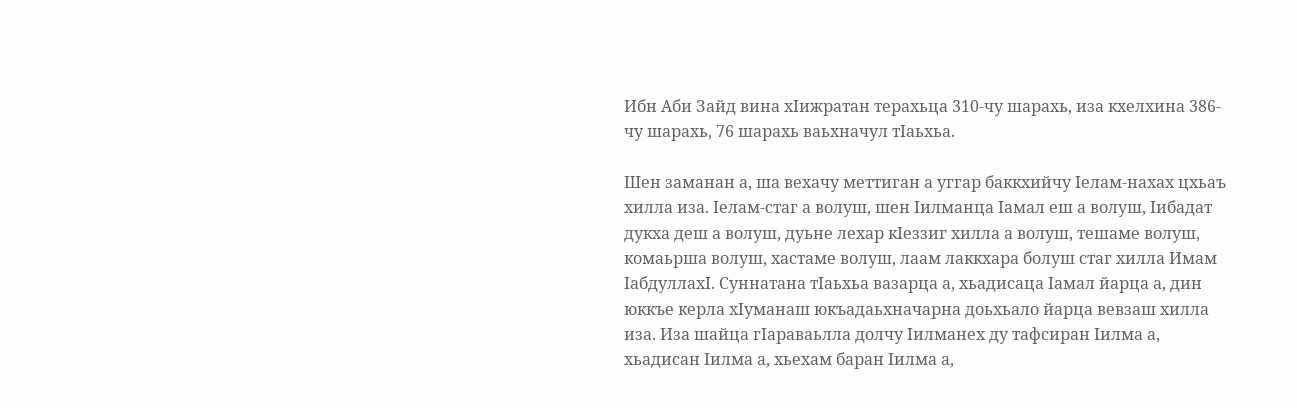Ибн Аби Зайд вина хIижратан терахьца 310-чу шарахь, иза кхелхина 386-чу шарахь, 76 шарахь ваьхначул тIаьхьа.

Шен заманан а, ша вехачу меттиган а уггар баккхийчу Iелам-нахах цхьаъ хилла иза. Iелам-стаг а волуш, шен Iилманца Iамал еш а волуш, Iибадат дукха деш а волуш, дуьне лехар кIеззиг хилла а волуш, тешаме волуш, комаьрша волуш, хастаме волуш, лаам лаккхара болуш стаг хилла Имам IабдуллахI. Суннатана тIаьхьа вазарца а, хьадисаца Iамал йарца а, дин юккъе керла хIуманаш юкъадаьхначарна доьхьало йарца вевзаш хилла иза. Иза шайца гIараваьлла долчу Iилманех ду тафсиран Iилма а, хьадисан Iилма а, хьехам баран Iилма а,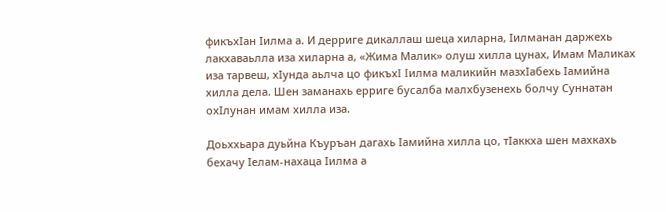фикъхIан Iилма а. И дерриге дикаллаш шеца хиларна, Iилманан даржехь лакхаваьлла иза хиларна а, «Жима Малик» олуш хилла цунах, Имам Маликах иза тарвеш, хIунда аьлча цо фикъхI Iилма маликийн мазхIабехь Iамийна хилла дела. Шен заманахь ерриге бусалба малхбузенехь болчу Суннатан охIлунан имам хилла иза.

Доьххьара дуьйна Къуръан дагахь Iамийна хилла цо, тIаккха шен махкахь бехачу Iелам-нахаца Iилма а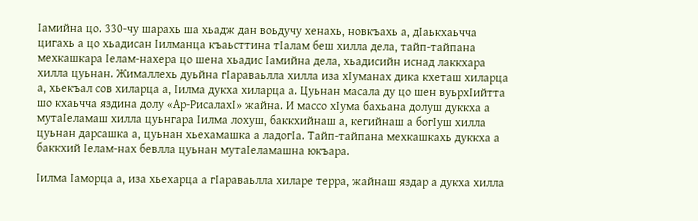Iамийна цо. 330-чу шарахь ша хьадж дан воьдучу хенахь, новкъахь а, дIаькхаьчча цигахь а цо хьадисан Iилманца къаьсттина тIалам беш хилла дела, тайп-тайпана мехкашкара Iелам-нахера цо шена хьадис Iамийна дела, хьадисийн иснад лаккхара хилла цуьнан. Жималлехь дуьйна гIараваьлла хилла иза хIуманах дика кхеташ хиларца а, хьекъал сов хиларца а, Iилма дукха хиларца а. Цуьнан масала ду цо шен вуьрхIийтта шо кхаьчча яздина долу «Ар-РисалахI» жайна. И массо хIума бахьана долуш дуккха а мутаIеламаш хилла цуьнгара Iилма лохуш, баккхийнаш а, кегийнаш а богIуш хилла цуьнан дарсашка а, цуьнан хьехамашка а ладогIа. Тайп-тайпана мехкашкахь дуккха а баккхий Iелам-нах бевлла цуьнан мутаIеламашна юкъара.

Iилма Iаморца а, иза хьехарца а гIараваьлла хиларе терра, жайнаш яздар а дукха хилла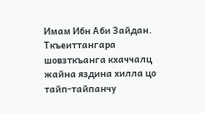Имам Ибн Аби Зайдан. Ткъеиттангара шовзткъанга кхаччалц жайна яздина хилла цо тайп-тайпанчу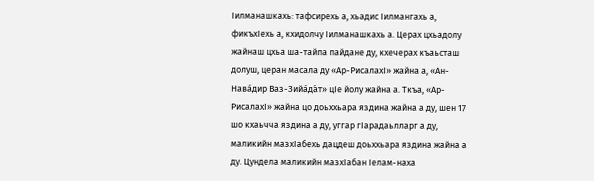Iилманашкахь: тафсирехь а, хьадис Iилмангахь а, фикъхIехь а, кхидолчу Iилманашкахь а. Церах цхьадолу жайнаш цхьа ша-тайпа пайдане ду, кхечерах къаьсташ долуш, церан масала ду «Ар-РисалахI» жайна а, «Ан-Нава́дир Ваз-Зийа́да́т» цIе йолу жайна а. Ткъа, «Ар-РисалахI» жайна цо доьххьара яздина жайна а ду, шен 17 шо кхаьчча яздина а ду, уггар гIарадаьлларг а ду, маликийн мазхIабехь дацдеш доьххьара яздина жайна а ду. Цундела маликийн мазхIабан Iелам-наха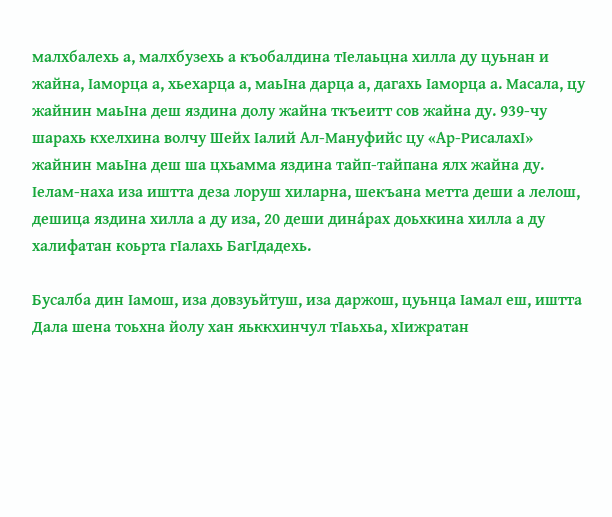малхбалехь а, малхбузехь а къобалдина тIелаьцна хилла ду цуьнан и жайна, Iаморца а, хьехарца а, маьIна дарца а, дагахь Iаморца а. Масала, цу жайнин маьIна деш яздина долу жайна ткъеитт сов жайна ду. 939-чу шарахь кхелхина волчу Шейх Iалий Ал-Мануфийс цу «Ар-РисалахI» жайнин маьIна деш ша цхьамма яздина тайп-тайпана ялх жайна ду. Iелам-наха иза иштта деза лоруш хиларна, шекъана метта деши а лелош, дешица яздина хилла а ду иза, 20 деши дина́рах доьхкина хилла а ду халифатан коьрта гIалахь БагIдадехь.

Бусалба дин Iамош, иза довзуьйтуш, иза даржош, цуьнца Iамал еш, иштта Дала шена тоьхна йолу хан яьккхинчул тIаьхьа, хIижратан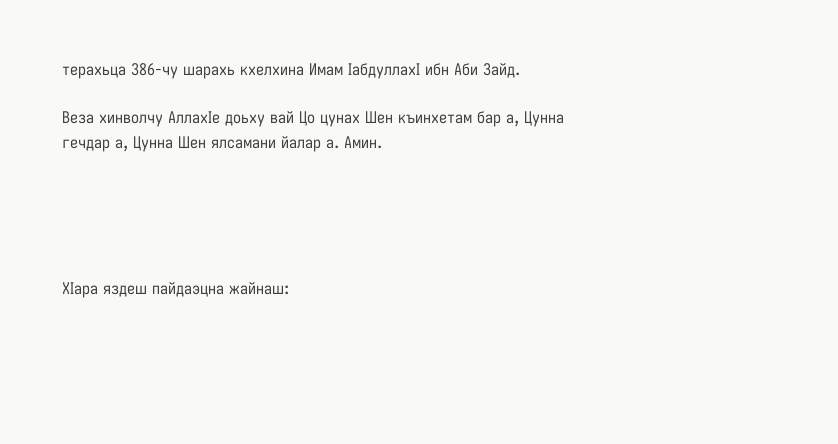терахьца 386-чу шарахь кхелхина Имам IабдуллахI ибн Аби Зайд.

Веза хинволчу АллахIе доьху вай Цо цунах Шен къинхетам бар а, Цунна гечдар а, Цунна Шен ялсамани йалар а. Амин.





ХIара яздеш пайдаэцна жайнаш: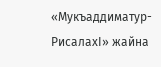«Мукъаддиматур-РисалахI» жайна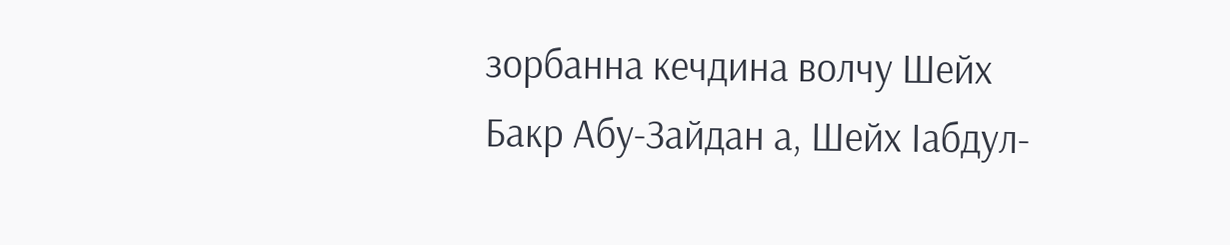зорбанна кечдина волчу Шейх Бакр Абу-Зайдан а, Шейх Iабдул-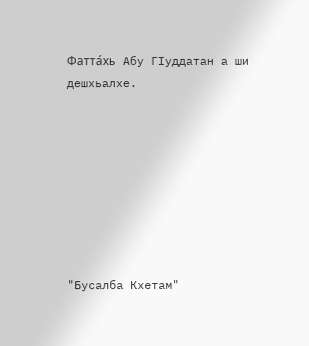Фатта́хь Абу ГIуддатан а ши дешхьалхе.








"Бусалба Кхетам"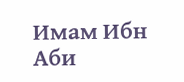Имам Ибн Аби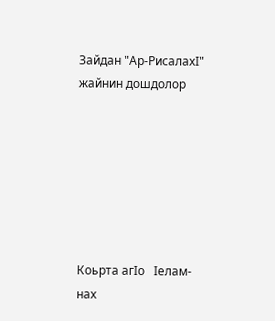Зайдан "Ар-РисалахI" жайнин дошдолор







Коьрта агIо   Iелам-нах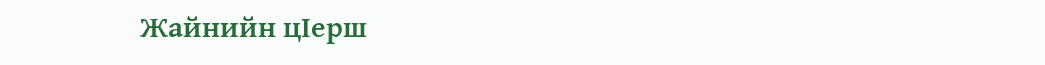Жайнийн цIерш